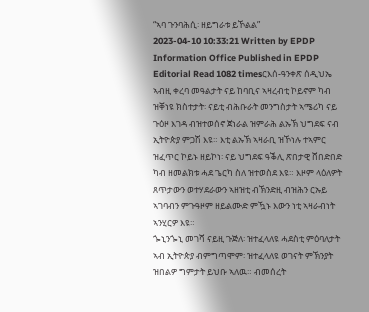“ኣባ ጉንባሕሲ፡ ዘይግራቱ ይኾልል”
2023-04-10 10:33:21 Written by EPDP Information Office Published in EPDP Editorial Read 1082 timesርእሰ-ዓንቀጽ ሰዲህኤ
ኣብዚ ቀረባ መዓልታት ናይ ከባቢና ኣዛረብቲ ኮይኖም ካብ ዝቐነዩ ክስተታት፡ ናይቲ ብሕቡራት መንግስታት ኣሜሪካ ናይ ጉዕዞ እገዳ ብዝተወሰኖ ጀነራል ዝምራሕ ልኡኽ ህግደፍ ናብ ኢትዮጵያ ምጋሽ እዩ። እቲ ልኡኽ ኣዛራቢ ዝኾነሉ ተኣምር ዝፈጥር ኮይኑ ዘይኮነ፡ ናይ ህግደፍ ዓቕሊ ጽበታዊ ሸበድበድ ካብ ዘመልክቱ ሓደ ጌርካ ስለ ዝተወስደ እዩ። እዞም ላዕለዎት ጸጥታውን ወተሃደራውን ኣዘዝቲ ብኽንድዚ ብዝሕን ርኡይ ኣገባብን ምጉዓዞም ዘይልሙድ ምዃኑ እውን ነቲ ኣዛራብነት ኣንሂርዎ እዩ።
ጐኒንጐኒ መገሻ ናይዚ ጉጅለ፡ ዝተፈላለዩ ሓደስቲ ምዕባለታት ኣብ ኢትዮጵያ ብምግጣሞም፡ ዝተፈላለዩ ወገናት ምኽንያት ዝበልዎ ግምታት ይህቡ ኣለዉ። ብመሰረት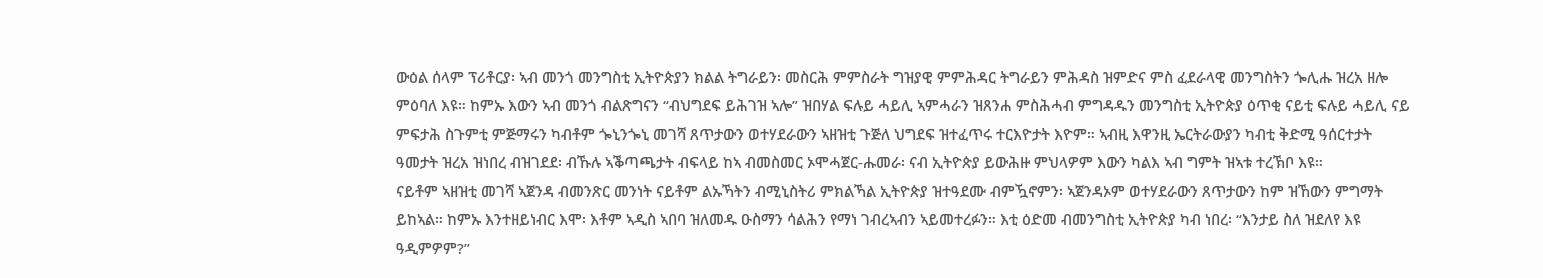ውዕል ሰላም ፕሪቶርያ፡ ኣብ መንጎ መንግስቲ ኢትዮጵያን ክልል ትግራይን፡ መስርሕ ምምስራት ግዝያዊ ምምሕዳር ትግራይን ምሕዳስ ዝምድና ምስ ፈደራላዊ መንግስትን ጐሊሑ ዝረአ ዘሎ ምዕባለ እዩ። ከምኡ እውን ኣብ መንጎ ብልጽግናን “ብህግደፍ ይሕገዝ ኣሎ” ዝበሃል ፍሉይ ሓይሊ ኣምሓራን ዝጸንሐ ምስሕሓብ ምግዳዱን መንግስቲ ኢትዮጵያ ዕጥቂ ናይቲ ፍሉይ ሓይሊ ናይ ምፍታሕ ስጉምቲ ምጅማሩን ካብቶም ጐኒንጐኒ መገሻ ጸጥታውን ወተሃደራውን ኣዘዝቲ ጉጅለ ህግደፍ ዝተፈጥሩ ተርእዮታት እዮም። ኣብዚ እዋንዚ ኤርትራውያን ካብቲ ቅድሚ ዓሰርተታት ዓመታት ዝረአ ዝነበረ ብዝገደደ፡ ብኹሉ ኣቕጣጫታት ብፍላይ ከኣ ብመስመር ኦሞሓጀር-ሑመራ፡ ናብ ኢትዮጵያ ይውሕዙ ምህላዎም እውን ካልእ ኣብ ግምት ዝኣቱ ተረኽቦ እዩ።
ናይቶም ኣዘዝቲ መገሻ ኣጀንዳ ብመንጽር መንነት ናይቶም ልኡኻትን ብሚኒስትሪ ምክልኻል ኢትዮጵያ ዝተዓደሙ ብምዃኖምን፡ ኣጀንዳኦም ወተሃደራውን ጸጥታውን ከም ዝኸውን ምግማት ይከኣል። ከምኡ እንተዘይነብር እሞ፡ እቶም ኣዲስ ኣበባ ዝለመዱ ዑስማን ሳልሕን የማነ ገብረኣብን ኣይመተረፉን። እቲ ዕድመ ብመንግስቲ ኢትዮጵያ ካብ ነበረ፡ “እንታይ ስለ ዝደለየ እዩ ዓዲምዎም?”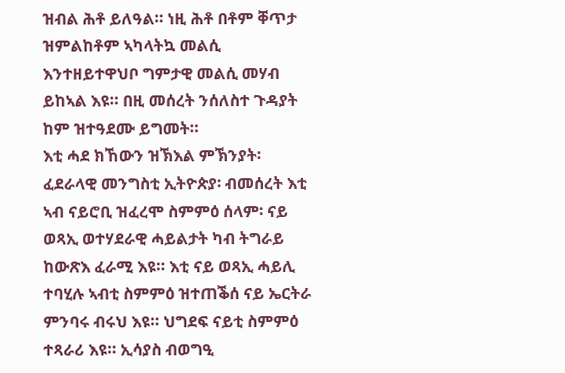ዝብል ሕቶ ይለዓል። ነዚ ሕቶ በቶም ቐጥታ ዝምልከቶም ኣካላትኳ መልሲ እንተዘይተዋህቦ ግምታዊ መልሲ መሃብ ይከኣል እዩ። በዚ መሰረት ንሰለስተ ጉዳያት ከም ዝተዓደሙ ይግመት።
እቲ ሓደ ክኸውን ዝኽእል ምኽንያት፡ ፈደራላዊ መንግስቲ ኢትዮጵያ፡ ብመሰረት እቲ ኣብ ናይሮቢ ዝፈረሞ ስምምዕ ሰላም፡ ናይ ወጻኢ ወተሃደራዊ ሓይልታት ካብ ትግራይ ከውጽእ ፈራሚ እዩ። እቲ ናይ ወጻኢ ሓይሊ ተባሂሉ ኣብቲ ስምምዕ ዝተጠቕሰ ናይ ኤርትራ ምንባሩ ብሩህ እዩ። ህግደፍ ናይቲ ስምምዕ ተጻራሪ እዩ። ኢሳያስ ብወግዒ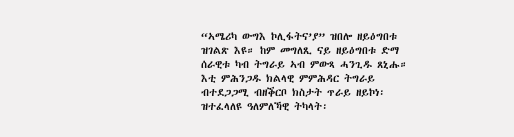“ኣሜሪካ ውግእ ኮሊፋትና’ያ” ዝበሎ ዘይዕግበቱ ዝገልጽ እዩ። ከም መግለጺ ናይ ዘይዕግበቱ ድማ ሰራዊቱ ካብ ትግራይ ኣብ ምውጻ ሓንጊዱ ጸኒሑ። እቲ ምሕንጋዱ ክልላዊ ምምሕዳር ትግራይ ብተደጋጋሚ ብዘቕርቦ ክስታት ጥራይ ዘይኮነ፡ ዝተፈላለዩ ዓለምለኻዊ ትካላት፡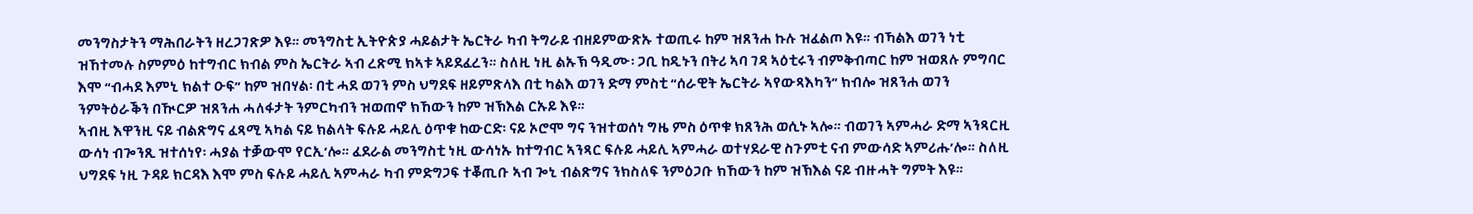መንግስታትን ማሕበራትን ዘረጋገጽዎ እዩ። መንግስቲ ኢትዮጵያ ሓይልታት ኤርትራ ካብ ትግራይ ብዘይምውጽኡ ተወጢሩ ከም ዝጸንሐ ኩሉ ዝፈልጦ እዩ። ብኻልእ ወገን ነቲ ዝኸተመሉ ስምምዕ ከተግብር ክብል ምስ ኤርትራ ኣብ ረጽሚ ክኣቱ ኣይደፈረን። ስለዚ ነዚ ልኡኽ ዓዲሙ፡ ጋቢ ከዲኑን በትሪ ኣባ ገዳ ኣዕቲሩን ብምቅብጣር ከም ዝወጸሉ ምግባር እሞ “ብሓደ እምኒ ክልተ ዑፍ” ከም ዝበሃል፡ በቲ ሓደ ወገን ምስ ህግደፍ ዘይምጽላእ በቲ ካልእ ወገን ድማ ምስቲ “ሰራዊት ኤርትራ ኣየውጻእካን” ክብሎ ዝጸንሐ ወገን ንምትዕራቕን በዂርዎ ዝጸንሐ ሓለፋታት ንምርካብን ዝወጠኖ ክኸውን ከም ዝኽእል ርኡይ እዩ።
ኣብዚ እዋንዚ ናይ ብልጽግና ፈጻሚ ኣካል ናይ ክልላት ፍሉይ ሓይሊ ዕጥቁ ከውርድ፡ ናይ ኦሮሞ ግና ንዝተወሰነ ግዜ ምስ ዕጥቁ ክጸንሕ ወሲኑ ኣሎ። ብወገን ኣምሓራ ድማ ኣንጻርዚ ውሳነ ብጐንጺ ዝተሰነየ፡ ሓያል ተቓውሞ የርኢ’ሎ። ፈደራል መንግስቲ ነዚ ውሳነኡ ከተግብር ኣንጻር ፍሉይ ሓይሊ ኣምሓራ ወተሃደራዊ ስጉምቲ ናብ ምውሳድ ኣምሪሑ’ሎ። ስለዚ ህግደፍ ነዚ ጉዳይ ክርዳእ እሞ ምስ ፍሉይ ሓይሊ ኣምሓራ ካብ ምድግጋፍ ተቖጢቡ ኣብ ጐኒ ብልጽግና ንክስለፍ ንምዕጋቡ ክኸውን ከም ዝኽእል ናይ ብዙሓት ግምት እዩ።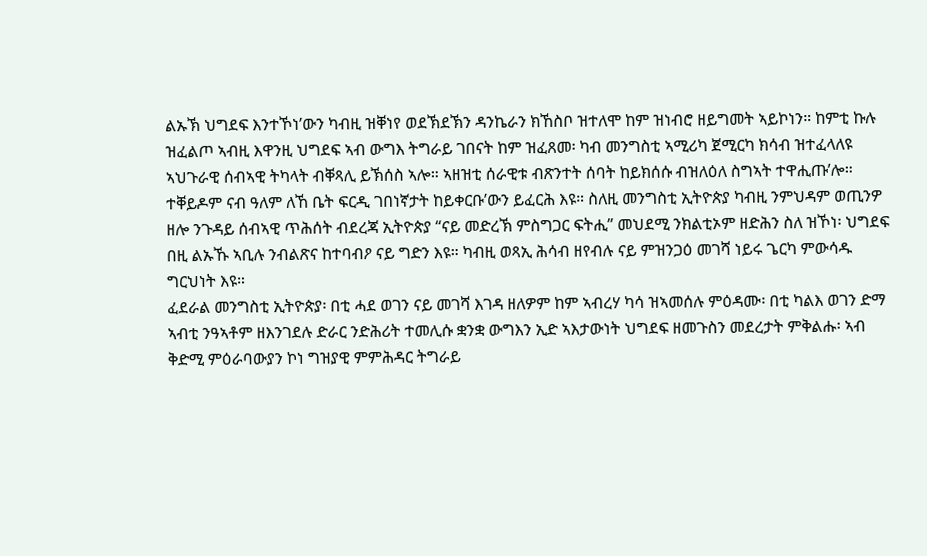ልኡኽ ህግደፍ እንተኾነ’ውን ካብዚ ዝቐነየ ወደኽደኽን ዳንኬራን ክኸስቦ ዝተለሞ ከም ዝነብሮ ዘይግመት ኣይኮነን። ከምቲ ኩሉ ዝፈልጦ ኣብዚ እዋንዚ ህግደፍ ኣብ ውግእ ትግራይ ገበናት ከም ዝፈጸመ፡ ካብ መንግስቲ ኣሚሪካ ጀሚርካ ክሳብ ዝተፈላለዩ ኣህጉራዊ ሰብኣዊ ትካላት ብቐጻሊ ይኽሰስ ኣሎ። ኣዘዝቲ ሰራዊቱ ብጽንተት ሰባት ከይክሰሱ ብዝለዕለ ስግኣት ተዋሒጡ’ሎ። ተቐይዶም ናብ ዓለም ለኸ ቤት ፍርዲ ገበነኛታት ከይቀርቡ’ውን ይፈርሕ እዩ። ስለዚ መንግስቲ ኢትዮጵያ ካብዚ ንምህዳም ወጢንዎ ዘሎ ንጉዳይ ሰብኣዊ ጥሕሰት ብደረጃ ኢትዮጵያ “ናይ መድረኽ ምስግጋር ፍትሒ” መህደሚ ንክልቲኦም ዘድሕን ስለ ዝኾነ፡ ህግደፍ በዚ ልኡኹ ኣቢሉ ንብልጽና ከተባብዖ ናይ ግድን እዩ። ካብዚ ወጻኢ ሕሳብ ዘየብሉ ናይ ምዝንጋዕ መገሻ ነይሩ ጌርካ ምውሳዱ ግርህነት እዩ።
ፈደራል መንግስቲ ኢትዮጵያ፡ በቲ ሓደ ወገን ናይ መገሻ እገዳ ዘለዎም ከም ኣብረሃ ካሳ ዝኣመሰሉ ምዕዳሙ፡ በቲ ካልእ ወገን ድማ ኣብቲ ንዓኣቶም ዘእንገደሉ ድራር ንድሕሪት ተመሊሱ ቋንቋ ውግእን ኢድ ኣእታውነት ህግደፍ ዘመጉስን መደረታት ምቅልሑ፡ ኣብ ቅድሚ ምዕራባውያን ኮነ ግዝያዊ ምምሕዳር ትግራይ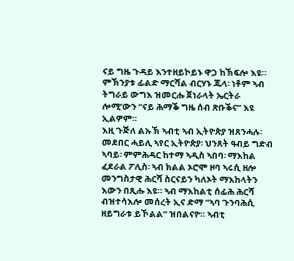ናይ ግዜ ጉዳይ እንተዘይኮይኑ ዋጋ ከኽፍሎ እዩ። ምኽንያቱ ፊልድ ማርሻል ብርሃኑ ጁላ፡ ነቶም ኣብ ትግራይ ውግእ ዝመርሑ ጀነራላት ኤርትራ ሎሚ’ውን “ናይ ሕማቕ ግዜ ሰብ ጽቡቕና” እዩ ኢልዎም።
እዚ ጉጅለ ልኡኽ ኣብቲ ኣብ ኢትዮጵያ ዝጸንሓሉ፡ መደበር ሓይሊ ኣየር ኢትዮጵያ፡ ህንጸት ዓብይ ግድብ ኣባይ፡ ምምሕዳር ከተማ ኣዲስ ኣበባ፡ ማእከል ፈደራል ፖሊስ፡ ኣብ ክልል ኦሮሞ ዞባ ኣሩሲ ዘሎ መንግስታዊ ሕርሻ ስርናይን ካለኦት ማእከላትን እውን በጺሑ እዩ። ኣብ ማእከልቲ ሰፊሕ ሕርሻ ብዝተሳእሎ መሰረት ኢና ድማ “ኣባ ጉንባሕሲ ዘይግራቱ ይኾልል” ዝበልናዮ። ኣብቲ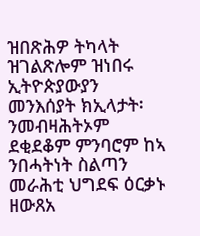ዝበጽሕዎ ትካላት ዝገልጽሎም ዝነበሩ ኢትዮጵያውያን መንእሰያት ክኢላታት፡ ንመብዛሕትኦም ደቂደቆም ምንባሮም ከኣ ንበሓትነት ስልጣን መራሕቲ ህግደፍ ዕርቃኑ ዘውጸአ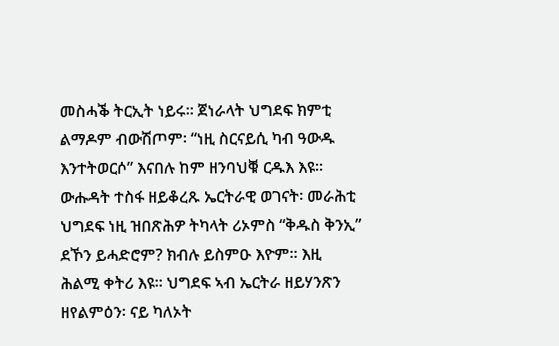መስሓቕ ትርኢት ነይሩ። ጀነራላት ህግደፍ ክምቲ ልማዶም ብውሽጦም፡ “ነዚ ስርናይሲ ካብ ዓውዱ እንተትወርሶ” እናበሉ ከም ዘንባህቑ ርዱእ እዩ።
ውሑዳት ተስፋ ዘይቆረጹ ኤርትራዊ ወገናት፡ መራሕቲ ህግደፍ ነዚ ዝበጽሕዎ ትካላት ሪኦምስ “ቅዱስ ቅንኢ” ደኾን ይሓድሮም? ክብሉ ይስምዑ እዮም። እዚ ሕልሚ ቀትሪ እዩ። ህግደፍ ኣብ ኤርትራ ዘይሃንጽን ዘየልምዕን፡ ናይ ካለኦት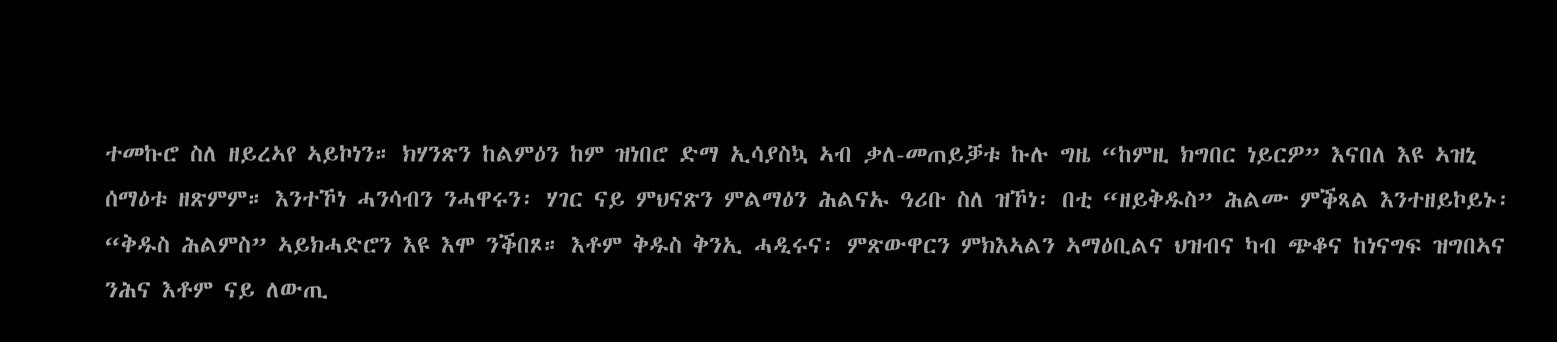ተመኩሮ ስለ ዘይረኣየ ኣይኮነን። ክሃንጽን ከልምዕን ከም ዝነበሮ ድማ ኢሳያስኳ ኣብ ቃለ-መጠይቓቱ ኩሉ ግዜ “ከምዚ ክግበር ነይርዎ” እናበለ እዩ ኣዝኒ ሰማዕቱ ዘጽምም። እንተኾነ ሓንሳብን ንሓዋሩን፡ ሃገር ናይ ምህናጽን ምልማዕን ሕልናኡ ዓሪቡ ስለ ዝኾነ፡ በቲ “ዘይቅዱስ” ሕልሙ ምቕጻል እንተዘይኮይኑ፡ “ቅዱስ ሕልምስ” ኣይክሓድሮን እዩ እሞ ንቕበጾ። እቶም ቅዱስ ቅንኢ ሓዲሩና፡ ምጽውዋርን ምክእኣልን ኣማዕቢልና ህዝብና ካብ ጭቆና ከነናግፍ ዝግበኣና ንሕና እቶም ናይ ለውጢ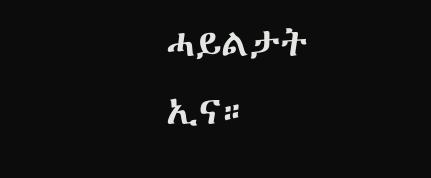ሓይልታት ኢና።